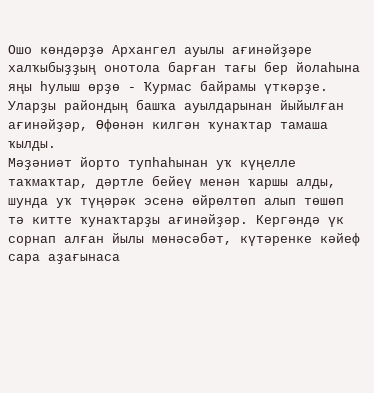Ошо көндәрҙә Архангел ауылы ағинәйҙәре халҡыбыҙҙың онотола барған тағы бер йолаһына яңы һулыш өрҙө - Ҡурмас байрамы үткәрҙе. Уларҙы райондың башҡа ауылдарынан йыйылған ағинәйҙәр, Өфөнән килгән ҡунаҡтар тамаша ҡылды.
Мәҙәниәт йорто тупһаһынан уҡ күңелле таҡмаҡтар, дәртле бейеү менән ҡаршы алды, шунда уҡ түңәрәк эсенә өйрөлтөп алып төшөп тә китте ҡунаҡтарҙы ағинәйҙәр. Кергәндә үк сорнап алған йылы мөнәсәбәт, күтәренке кәйеф сара аҙағынаса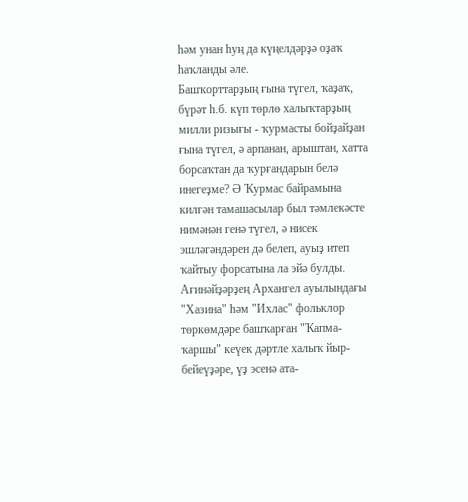һәм унан һуң да күңелдәрҙә оҙаҡ һаҡланды әле.
Башҡорттарҙың ғына түгел, ҡаҙаҡ, бүрәт һ.б. күп төрлө халыҡтарҙың милли ризығы - ҡурмасты бойҙайҙан ғына түгел, ә арпанан, арыштан, хатта борсаҡтан да ҡурғандарын белә инегеҙме? Ә Ҡурмас байрамына килгән тамашасылар был тәмлекәсте нимәнән генә түгел, ә нисек эшләгәндәрен дә белеп, ауыҙ итеп ҡайтыу форсатына ла эйә булды. Ағинәйҙәрҙең Архангел ауылындағы "Хазина" һәм "Ихлас" фольклор төркөмдәре башҡарған "Ҡапма-ҡаршы" кеүек дәртле халыҡ йыр-бейеүҙәре, үҙ эсенә ата-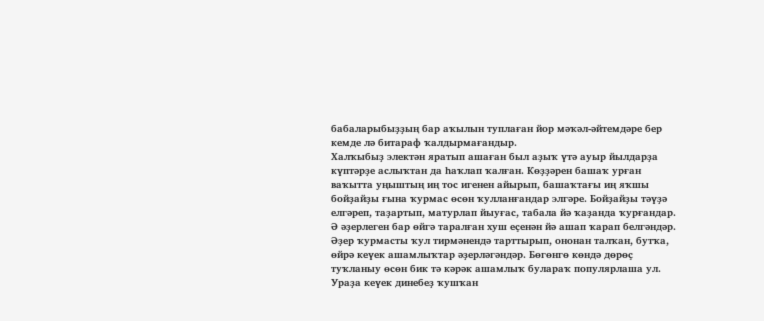бабаларыбыҙҙың бар аҡылын туплаған йор мәҡәл-әйтемдәре бер кемде лә битараф ҡалдырмағандыр.
Халҡыбыҙ электән яратып ашаған был аҙыҡ үтә ауыр йылдарҙа күптәрҙе аслыҡтан да һаҡлап ҡалған. Көҙҙәрен башаҡ урған ваҡытта уңыштың иң тос игенен айырып, башаҡтағы иң яҡшы бойҙайҙы ғына ҡурмас өсөн ҡулланғандар элгәре. Бойҙайҙы тәүҙә елгәреп, таҙартып, матурлап йыуғас, табала йә ҡаҙанда ҡурғандар. Ә әҙерлеген бар өйгә таралған хуш еҫенән йә ашап ҡарап белгәндәр. Әҙер ҡурмасты ҡул тирмәнендә тарттырып, ононан талҡан, бутҡа, өйрә кеүек ашамлыҡтар әҙерләгәндәр. Бөгөнгө көндә дөрөҫ туҡланыу өсөн бик тә кәрәк ашамлыҡ булараҡ популярлаша ул. Ураҙа кеүек динебеҙ ҡушҡан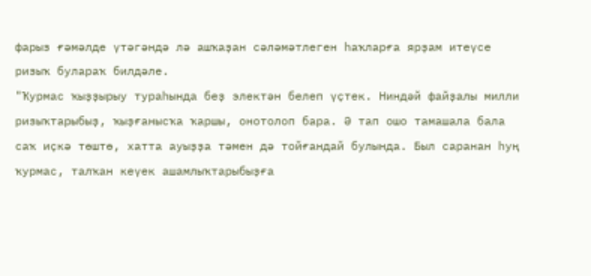фарыз ғәмәлде үтәгәндә лә ашҡаҙан сәләмәтлеген һаҡларға ярҙам итеүсе ризыҡ булараҡ билдәле.
"Ҡурмас ҡыҙҙырыу тураһында беҙ электән белеп үҫтек. Ниндәй файҙалы милли ризыҡтарыбыҙ, ҡыҙғанысҡа ҡаршы, онотолоп бара. Ә тап ошо тамашала бала саҡ иҫкә төштө, хатта ауыҙҙа тәмен дә тойғандай булында. Был саранан һуң ҡурмас, талҡан кеүек ашамлыҡтарыбыҙға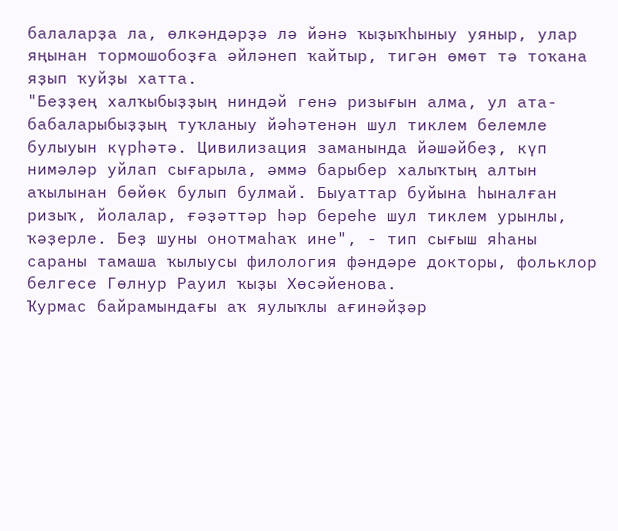балаларҙа ла, өлкәндәрҙә лә йәнә ҡыҙыҡһыныу уяныр, улар яңынан тормошобоҙға әйләнеп ҡайтыр, тигән өмөт тә тоҡана яҙып ҡуйҙы хатта.
"Беҙҙең халҡыбыҙҙың ниндәй генә ризығын алма, ул ата-бабаларыбыҙҙың туҡланыу йәһәтенән шул тиклем белемле булыуын күрһәтә. Цивилизация заманында йәшәйбеҙ, күп нимәләр уйлап сығарыла, әммә барыбер халыҡтың алтын аҡылынан бөйөк булып булмай. Быуаттар буйына һыналған ризыҡ, йолалар, ғәҙәттәр һәр береһе шул тиклем урынлы, ҡәҙерле. Беҙ шуны онотмаһаҡ ине", - тип сығыш яһаны сараны тамаша ҡылыусы филология фәндәре докторы, фольклор белгесе Гөлнур Рауил ҡыҙы Хөсәйенова.
Ҡурмас байрамындағы аҡ яулыҡлы ағинәйҙәр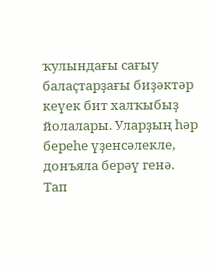ҡулындағы сағыу балаҫтарҙағы биҙәктәр кеүек бит халҡыбыҙ йолалары. Уларҙың һәр береһе үҙенсәлекле, донъяла берәү генә. Тап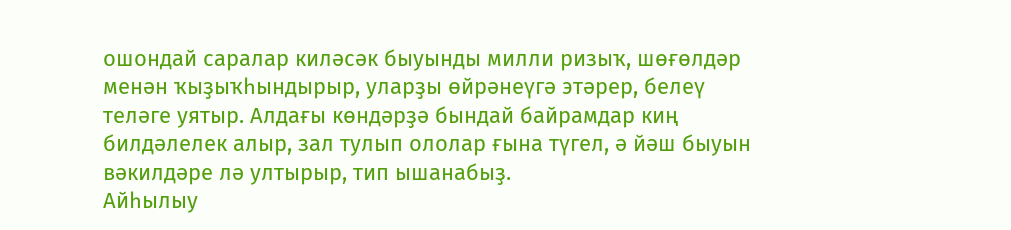ошондай саралар киләсәк быуынды милли ризыҡ, шөғөлдәр менән ҡыҙыҡһындырыр, уларҙы өйрәнеүгә этәрер, белеү теләге уятыр. Алдағы көндәрҙә бындай байрамдар киң билдәлелек алыр, зал тулып ололар ғына түгел, ә йәш быуын вәкилдәре лә ултырыр, тип ышанабыҙ.
Айһылыу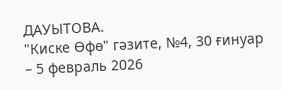ДАУЫТОВА.
"Киске Өфө" гәзите, №4, 30 ғинуар – 5 февраль 2026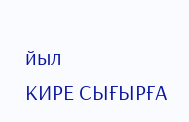йыл
КИРЕ СЫҒЫРҒА